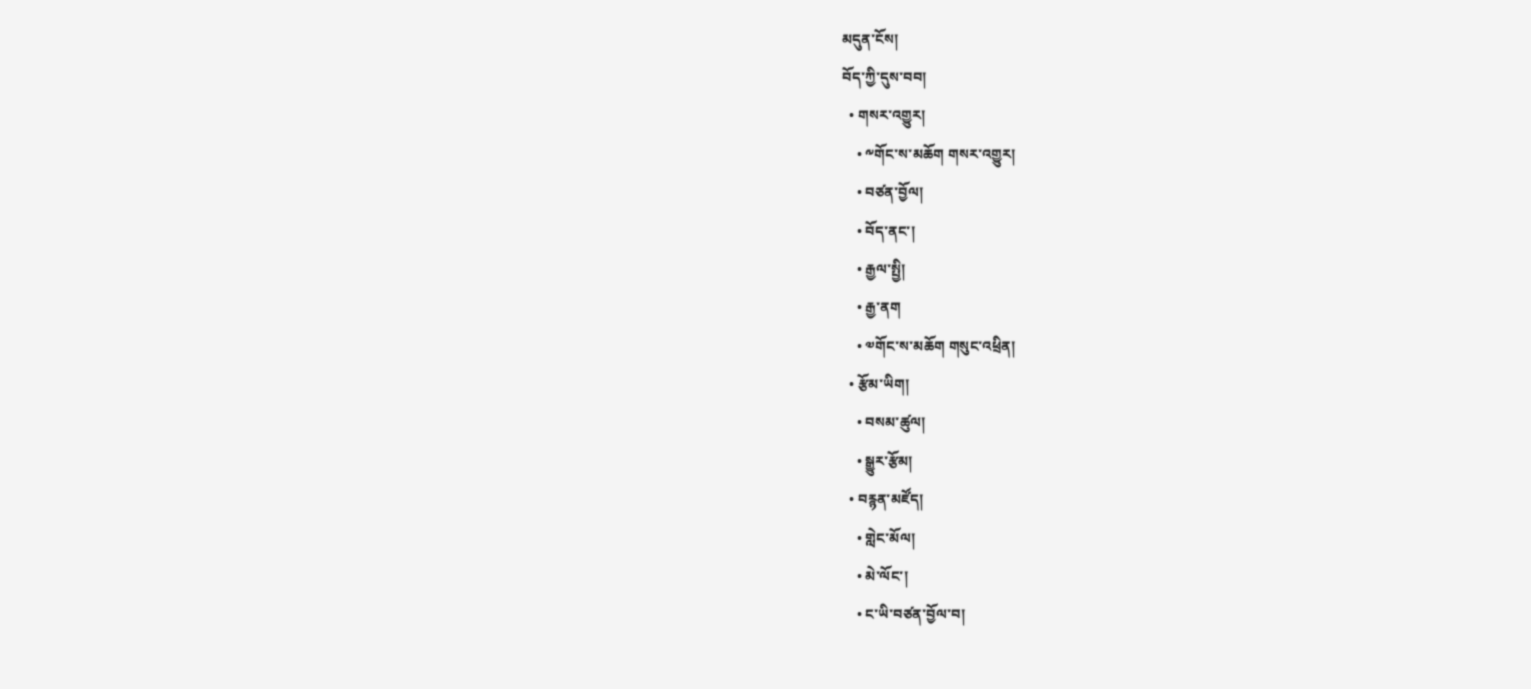མདུན་ངོས།
བོད་ཀྱི་དུས་བབ།
  • གསར་འགྱུར།
    • ༸གོང་ས་མཆོག གསར་འགྱུར།
    • བཙན་བྱོལ།
    • བོད་ནང་།
    • རྒྱལ་སྤྱི།
    • རྒྱ་ནག
    • ༧གོང་ས་མཆོག གསུང་འཕྲིན།
  • རྩོམ་ཡིག།
    • བསམ་ཚུལ།
    • སྒྱུར་རྩོམ།
  • བརྙན་མཛོད།
    • གླེང་མོལ།
    • མེ་ལོང་།
    • ང་ཡི་བཙན་བྱོལ་བ།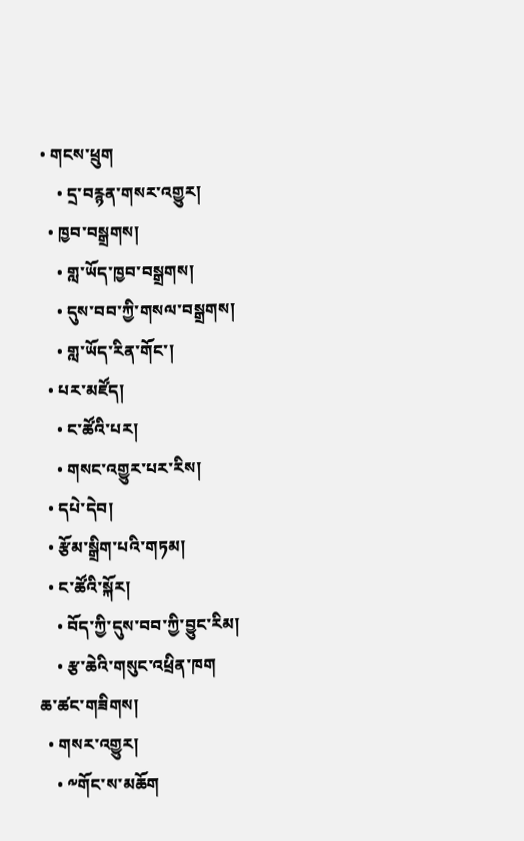• གངས་ཕྲུག
    • དྲ་བརྙན་གསར་འགྱུར།
  • ཁྱབ་བསྒྲགས།
    • གླ་ཡོད་ཁྱབ་བསྒྲགས།
    • དུས་བབ་ཀྱི་གསལ་བསྒྲགས།
    • གླ་ཡོད་རིན་གོང་།
  • པར་མཛོད།
    • ང་ཚོའི་པར།
    • གསང་འགྱུར་པར་རིས།
  • དཔེ་དེབ།
  • རྩོམ་སྒྲིག་པའི་གཏམ།
  • ང་ཚོའི་སྐོར།
    • བོད་ཀྱི་དུས་བབ་ཀྱི་བྱུང་རིམ།
    • རྩ་ཆེའི་གསུང་འཕྲིན་ཁག
ཆ་ཚང་གཟིགས།
  • གསར་འགྱུར།
    • ༸གོང་ས་མཆོག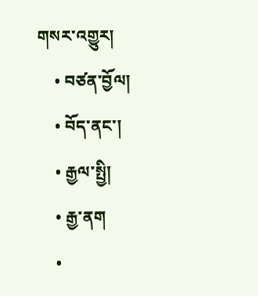གསར་འགྱུར།
    • བཙན་བྱོལ།
    • བོད་ནང་།
    • རྒྱལ་སྤྱི།
    • རྒྱ་ནག
    •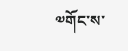༧གོང་ས་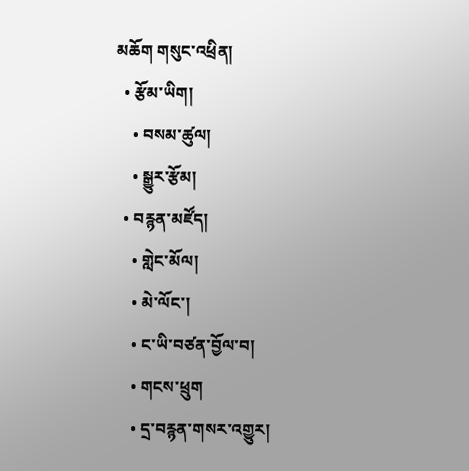མཆོག གསུང་འཕྲིན།
  • རྩོམ་ཡིག།
    • བསམ་ཚུལ།
    • སྒྱུར་རྩོམ།
  • བརྙན་མཛོད།
    • གླེང་མོལ།
    • མེ་ལོང་།
    • ང་ཡི་བཙན་བྱོལ་བ།
    • གངས་ཕྲུག
    • དྲ་བརྙན་གསར་འགྱུར།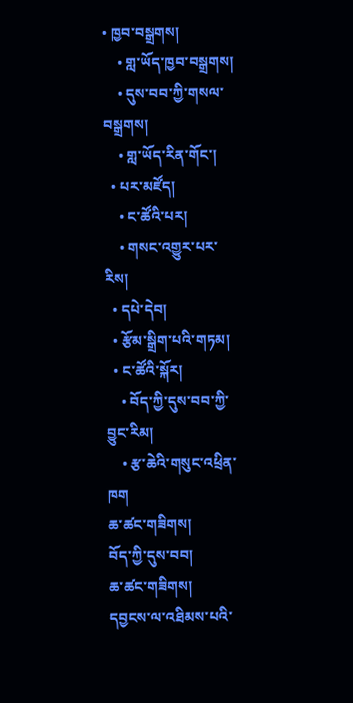• ཁྱབ་བསྒྲགས།
    • གླ་ཡོད་ཁྱབ་བསྒྲགས།
    • དུས་བབ་ཀྱི་གསལ་བསྒྲགས།
    • གླ་ཡོད་རིན་གོང་།
  • པར་མཛོད།
    • ང་ཚོའི་པར།
    • གསང་འགྱུར་པར་རིས།
  • དཔེ་དེབ།
  • རྩོམ་སྒྲིག་པའི་གཏམ།
  • ང་ཚོའི་སྐོར།
    • བོད་ཀྱི་དུས་བབ་ཀྱི་བྱུང་རིམ།
    • རྩ་ཆེའི་གསུང་འཕྲིན་ཁག
ཆ་ཚང་གཟིགས།
བོད་ཀྱི་དུས་བབ།
ཆ་ཚང་གཟིགས།
དབྱངས་ལ་འཐིམས་པའི་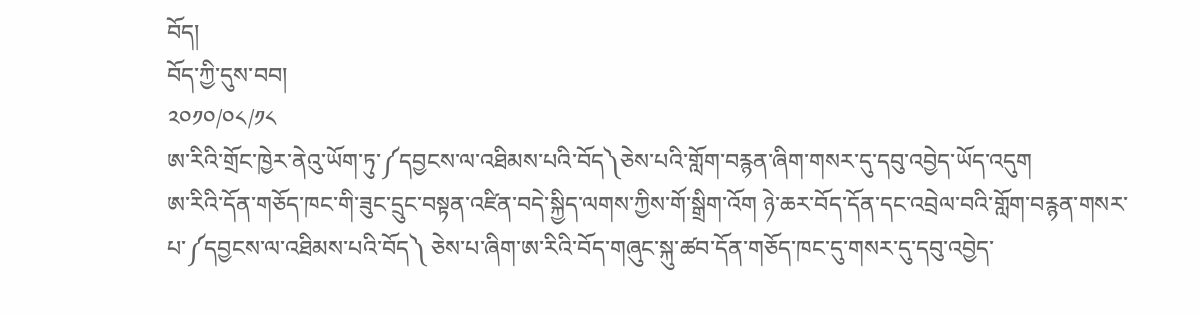བོད།
བོད་ཀྱི་དུས་བབ།
༢༠༡༠/༠༨/༡༨
ཨ་རིའི་གྲོང་ཁྱེར་ནེའུ་ཡོག་ཏུ་༼དབྱངས་ལ་འཐིམས་པའི་བོད༽ཅེས་པའི་གློག་བརྙན་ཞིག་གསར་དུ་དབུ་འབྱེད་ཡོད་འདུག
ཨ་རིའི་དོན་གཅོད་ཁང་གི་ཟུང་དྲུང་བསྟན་འཛིན་བདེ་སྐྱིད་ལགས་ཀྱིས་གོ་སྒྲིག་འོག ཉེ་ཆར་བོད་དོན་དང་འབྲེལ་བའི་གློག་བརྙན་གསར་པ་༼དབྱངས་ལ་འཐིམས་པའི་བོད༽ ཅེས་པ་ཞིག་ཨ་རིའི་བོད་གཞུང་སྐུ་ཚབ་དོན་གཅོད་ཁང་དུ་གསར་དུ་དབུ་འབྱེད་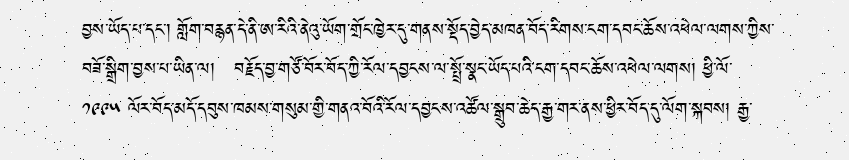བྱས་ཡོད་པ་དང་། གློག་བརྙན་དེ་ནི་ཨ་རིའི་ནེའུ་ཡོག་གྲོང་ཁྱེར་དུ་གནས་སྡོད་བྱེད་མཁན་བོད་རིགས་ངག་དབང་ཆོས་འཕེལ་ལགས་ཀྱིས་བཟོ་སྒྲིག་བྱས་པ་ཡིན་ལ།   བརྗོད་བྱ་གཙོ་བོར་བོད་ཀྱི་རོལ་དབྱངས་ལ་སྤྲོ་སྣང་ཡོད་པའི་ངག་དབང་ཆོས་འཕེལ་ལགས། ཕྱི་ལོ་ ༡༩༩༥ ལོར་བོད་མདོ་དབུས་ཁམས་གསུམ་གྱི་གནའ་བོའི་རོལ་དབྱངས་འཚོལ་སྒྲུབ་ཆེད་རྒྱ་གར་ནས་ཕྱིར་བོད་དུ་ལོག་སྐབས། རྒྱ་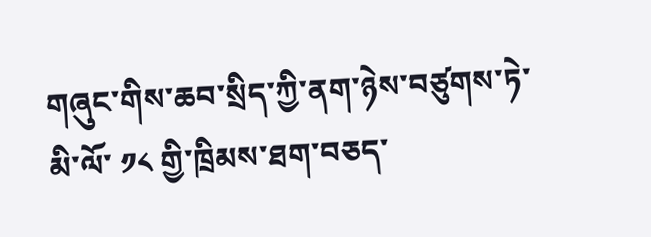གཞུང་གིས་ཆབ་སྲིད་ཀྱི་ནག་ཉེས་བཙུགས་ཏེ་མི་ལོ་ ༡༨ གྱི་ཁྲིམས་ཐག་བཅད་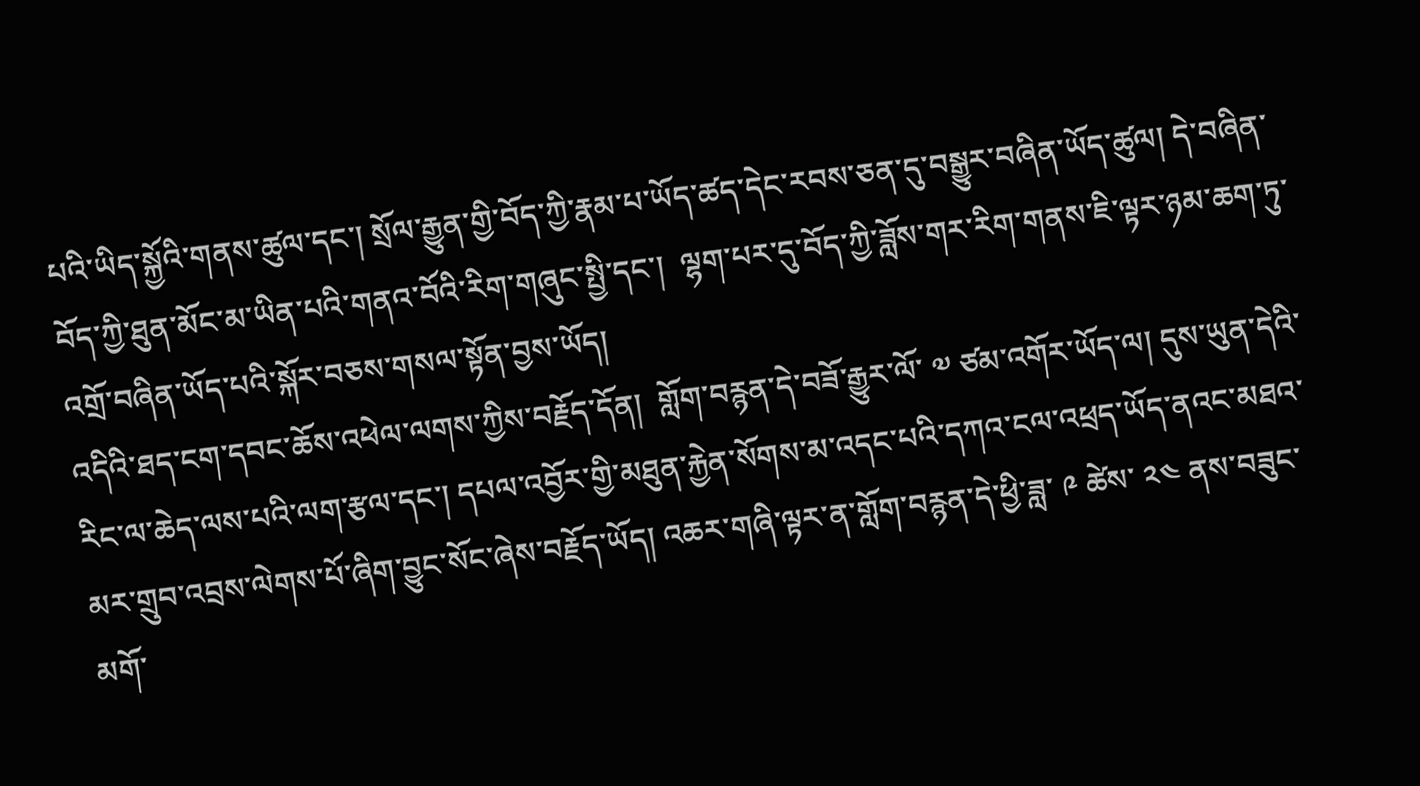པའི་ཡིད་སྐྱོའི་གནས་ཚུལ་དང་། སྲོལ་རྒྱུན་གྱི་བོད་ཀྱི་རྣམ་པ་ཡོད་ཚད་དེང་རབས་ཅན་དུ་བསྒྱུར་བཞིན་ཡོད་ཚུལ། དེ་བཞིན་བོད་ཀྱི་ཐུན་མོང་མ་ཡིན་པའི་གནའ་བོའི་རིག་གཞུང་སྤྱི་དང་།  ལྷག་པར་དུ་བོད་ཀྱི་ཟློས་གར་རིག་གནས་ཇི་ལྟར་ཉམ་ཆག་ཏུ་འགྲོ་བཞིན་ཡོད་པའི་སྐོར་བཅས་གསལ་སྟོན་བྱས་ཡོད།
འདིའི་ཐད་ངག་དབང་ཆོས་འཕེལ་ལགས་ཀྱིས་བརྗོད་དོན།  གློག་བརྙན་དེ་བཟོ་རྒྱུར་ལོ་ ༧ ཙམ་འགོར་ཡོད་ལ། དུས་ཡུན་དེའི་རིང་ལ་ཆེད་ལས་པའི་ལག་རྩལ་དང་། དཔལ་འབྱོར་གྱི་མཐུན་རྐྱེན་སོགས་མ་འདང་པའི་དཀའ་ངལ་འཕྲད་ཡོད་ནའང་མཐའ་མར་གྲུབ་འབྲས་ལེགས་པོ་ཞིག་བྱུང་སོང་ཞེས་བརྗོད་ཡོད། འཆར་གཞི་ལྟར་ན་གློག་བརྙན་དེ་ཕྱི་ཟླ་ ༩ ཚེས་ ༢༤ ནས་བཟུང་མགོ་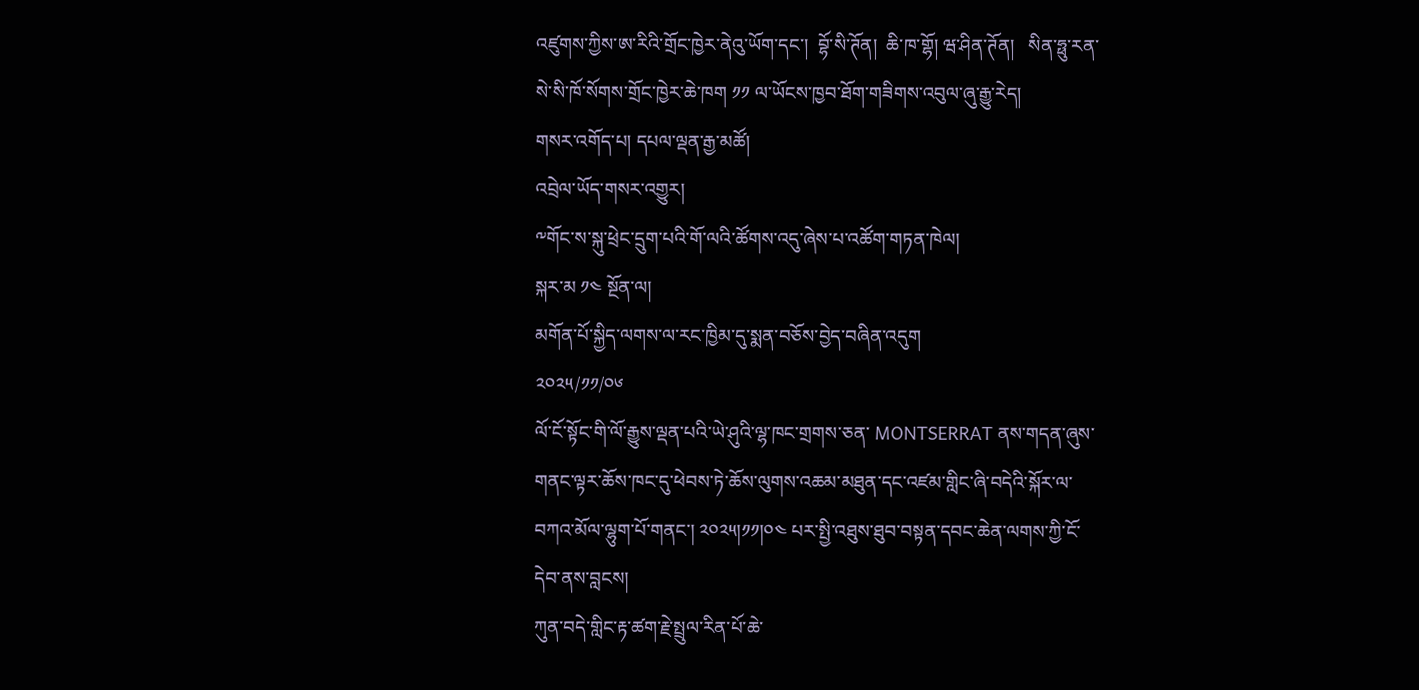འཛུགས་ཀྱིས་ཨ་རིའི་གྲོང་ཁྱེར་ནེའུ་ཡོག་དང་།  བྷོ་སི་ཊོན།  ཆི་ཁ་གྷོ། ཝ་ཤིན་ཊོན།   སིན་ཧྥུ་རན་སེ་སི་ཁོ་སོགས་གྲོང་ཁྱེར་ཆེ་ཁག ༡༡ ལ་ཡོངས་ཁྱབ་ཐོག་གཟིགས་འབུལ་ཞུ་རྒྱུ་རེད།
གསར་འགོད་པ། དཔལ་ལྡན་རྒྱ་མཚོ།
འབྲེལ་ཡོད་གསར་འགྱུར།
༸གོང་ས་སྐུ་ཕྲེང་དྲུག་པའི་གོ་ལའི་ཚོགས་འདུ་ཞེས་པ་འཚོག་གཏན་ཁེལ།
སྐར་མ ༡༤ སྔོན་ལ།
མགོན་པོ་སྐྱིད་ལགས་ལ་རང་ཁྱིམ་དུ་སྨན་བཅོས་བྱེད་བཞིན་འདུག
༢༠༢༥/༡༡/༠༦
ལོ་ངོ་སྟོང་གི་ལོ་རྒྱུས་ལྡན་པའི་ཡེ་ཤུའི་ལྷ་ཁང་གྲགས་ཅན་ MONTSERRAT ནས་གདན་ཞུས་གནང་ལྟར་ཆོས་ཁང་དུ་ཕེབས་ཏེ་ཆོས་ལུགས་འཆམ་མཐུན་དང་འཛམ་གླིང་ཞི་བདེའི་སྐོར་ལ་བཀའ་མོལ་ལྷུག་པོ་གནང་། ༢༠༢༥།༡༡།༠༤ པར་སྤྱི་འཐུས་ཐུབ་བསྟན་དབང་ཆེན་ལགས་ཀྱི་ངོ་དེབ་ནས་བླངས།
ཀུན་བདེ་གླིང་རྟ་ཚག་རྗེ་སྤྲུལ་རིན་པོ་ཆེ་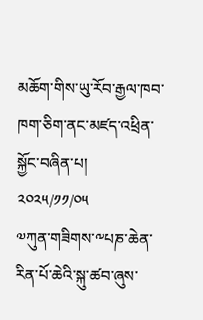མཆོག་གིས་ཡུ་རོབ་རྒྱལ་ཁབ་ཁག་ཅིག་ནང་མཛད་འཕྲིན་སྐྱོང་བཞིན་པ།
༢༠༢༥/༡༡/༠༥
༧ཀུན་གཟིགས་༸པཎ་ཆེན་རིན་པོ་ཆེའི་སྐུ་ཚབ་ཞུས་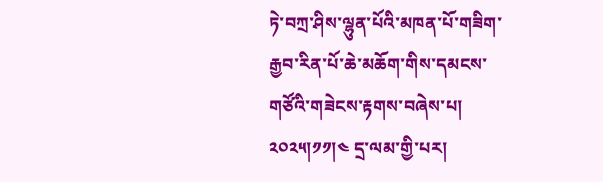ཏེ་བཀྲ་ཤིས་ལྷུན་པོའི་མཁན་པོ་གཟིག་རྒྱབ་རིན་པོ་ཆེ་མཆོག་གིས་དམངས་གཙོའི་གཟེངས་རྟགས་བཞེས་པ། ༢༠༢༥།༡༡།༤ དྲ་ལམ་གྱི་པར།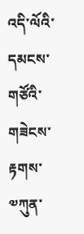འདི་ལོའི་དམངས་གཙོའི་གཟེངས་རྟགས་༧ཀུན་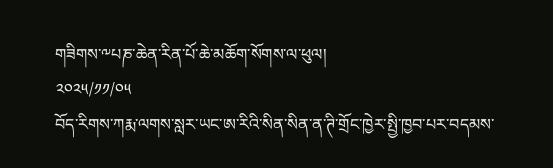གཟིགས་༸པཎ་ཆེན་རིན་པོ་ཆེ་མཆོག་སོགས་ལ་ཕུལ།
༢༠༢༥/༡༡/༠༥
བོད་རིགས་ཀརྨ་ལགས་སླར་ཡང་ཨ་རིའི་སིན་སིན་ན་ཊི་གྲོང་ཁྱེར་སྤྱི་ཁྱབ་པར་བདམས་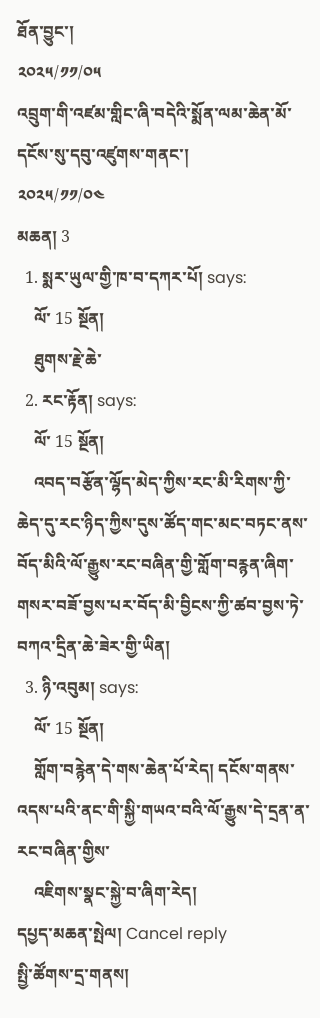ཐོན་བྱུང་།
༢༠༢༥/༡༡/༠༥
འབྲུག་གི་འཛམ་གླིང་ཞི་བདེའི་སྨོན་ལམ་ཆེན་མོ་དངོས་སུ་དབུ་འཛུགས་གནང་།
༢༠༢༥/༡༡/༠༤
མཆན། 3
  1. སྨར་ཡུལ་གྱི་ཁ་བ་དཀར་པོ། says:
    ལོ་ 15 སྔོན།
    ཐུགས་རྗེ་ཆེ་
  2. རང་རྟོན། says:
    ལོ་ 15 སྔོན།
    འབད་བརྩོན་ལྷོད་མེད་ཀྱིས་རང་མི་རིགས་ཀྱི་ཆེད་དུ་རང་ཉིད་ཀྱིས་དུས་ཚོད་གང་མང་བཏང་ནས་བོད་མིའི་ལོ་རྒྱུས་རང་བཞིན་གྱི་གློག་བརྙན་ཞིག་གསར་བཟོ་བྱས་པར་བོད་མི་བྱིངས་ཀྱི་ཚབ་བྱས་ཏེ་བཀའ་དྲིན་ཆེ་ཟེར་གྱི་ཡིན།
  3. ཉི་འབུམ། says:
    ལོ་ 15 སྔོན།
    གློག་བརྙེན་དེ་གས་ཆེན་པོ་རེད། དངོས་གནས་འདས་པའི་ནང་གི་སྐྱི་གཡའ་བའི་ལོ་རྒྱུས་དེ་དྲན་ན་རང་བཞིན་གྱིས་
    འཇིགས་སྣང་སྐྱེ་བ་ཞིག་རེད།
དཔྱད་མཆན་སྤེལ། Cancel reply
སྤྱི་ཚོགས་དྲ་གནས།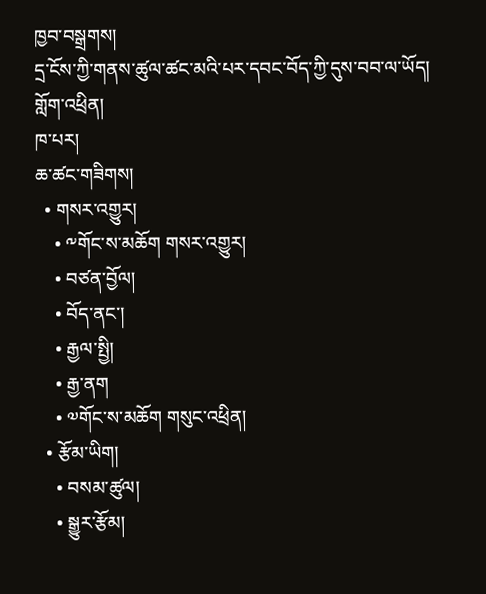ཁྱབ་བསྒྲགས།
དྲ་ངོས་ཀྱི་གནས་ཚུལ་ཚང་མའི་པར་དབང་བོད་ཀྱི་དུས་བབ་ལ་ཡོད།
གློག་འཕྲིན།
ཁ་པར།
ཆ་ཚང་གཟིགས།
  • གསར་འགྱུར།
    • ༸གོང་ས་མཆོག གསར་འགྱུར།
    • བཙན་བྱོལ།
    • བོད་ནང་།
    • རྒྱལ་སྤྱི།
    • རྒྱ་ནག
    • ༧གོང་ས་མཆོག གསུང་འཕྲིན།
  • རྩོམ་ཡིག།
    • བསམ་ཚུལ།
    • སྒྱུར་རྩོམ།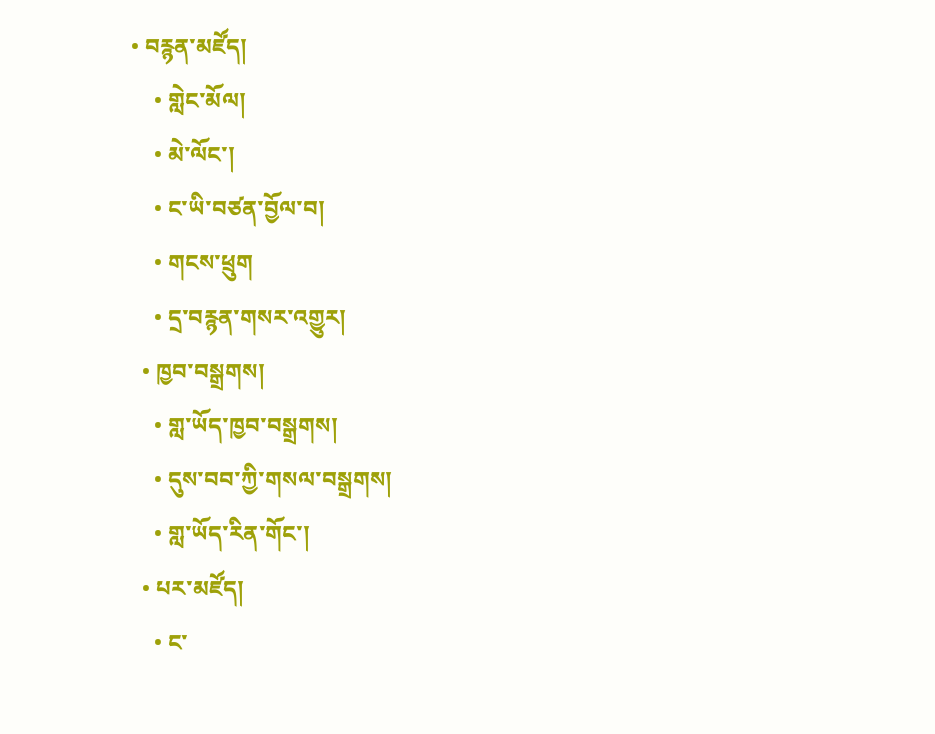• བརྙན་མཛོད།
    • གླེང་མོལ།
    • མེ་ལོང་།
    • ང་ཡི་བཙན་བྱོལ་བ།
    • གངས་ཕྲུག
    • དྲ་བརྙན་གསར་འགྱུར།
  • ཁྱབ་བསྒྲགས།
    • གླ་ཡོད་ཁྱབ་བསྒྲགས།
    • དུས་བབ་ཀྱི་གསལ་བསྒྲགས།
    • གླ་ཡོད་རིན་གོང་།
  • པར་མཛོད།
    • ང་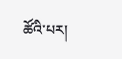ཚོའི་པར།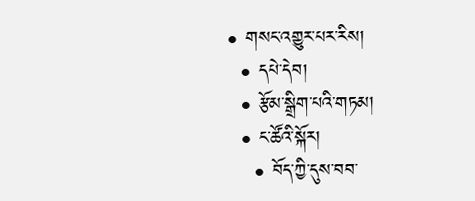• གསང་འགྱུར་པར་རིས།
  • དཔེ་དེབ།
  • རྩོམ་སྒྲིག་པའི་གཏམ།
  • ང་ཚོའི་སྐོར།
    • བོད་ཀྱི་དུས་བབ་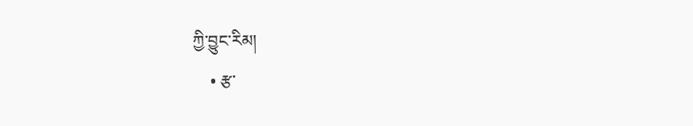ཀྱི་བྱུང་རིམ།
    • རྩ་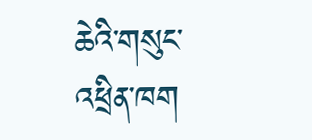ཆེའི་གསུང་འཕྲིན་ཁག